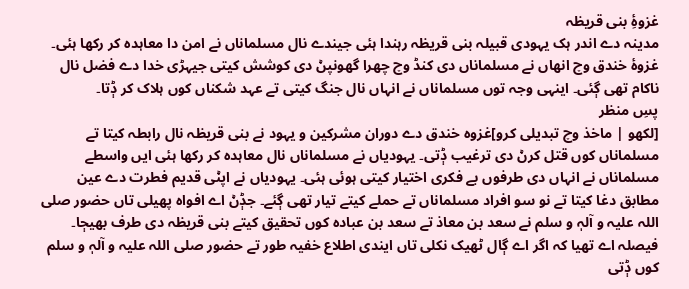غزوۂِ بنی قریظہ
مدینہ دے اندر ہک یہودی قبیلہ بنی قریظہ رہندا ہئی جیندے نال مسلماناں نے امن دا معاہدہ کر رکھا ہئی۔ غزوۂ خندق وچ انھاں نے مسلماناں دی کنڈ وچ چھرا گھونپݨ دی کوشش کیتی جیہڑی خدا دے فضل نال ناکام تھی ڳئی۔ اینہی وجہ توں مسلماناں نے انہاں نال جنگ کیتی تے عہد شکناں کوں ہلاک کر ݙتا۔
پسِ منظر
[لکھو | ماخذ وچ تبدیلی کرو]غزوہ خندق دے دوران مشرکین و یہود نے بنی قریظہ نال رابطہ کیتا تے مسلماناں کوں قتل کرݨ دی ترغیب ݙتی۔ یہودیاں نے مسلماناں نال معاہدہ کر رکھا ہئی ایں واسطے مسلماناں نے انہاں دی طرفوں بے فکری اختیار کیتی ہوئی ہئی۔ یہودیاں نے اپݨی قدیم فطرت دے عین مطابق دغا کیتا تے نو سو افراد مسلماناں تے حملے کیتے تیار تھی ڳئے۔ جݙݨ اے افواہ پھیلی تاں حضور صلی اللہ علیہ و آلہٖ و سلم نے سعد بن معاذ تے سعد بن عبادہ کوں تحقیق کیتے بنی قریظہ دی طرف بھیڄا۔ فیصلہ اے تھیا کہ اگر اے ڳال ٹھیک نکلی تاں ایندی اطلاع خفیہ طور تے حضور صلی اللہ علیہ و آلہٖ و سلم کوں ݙتی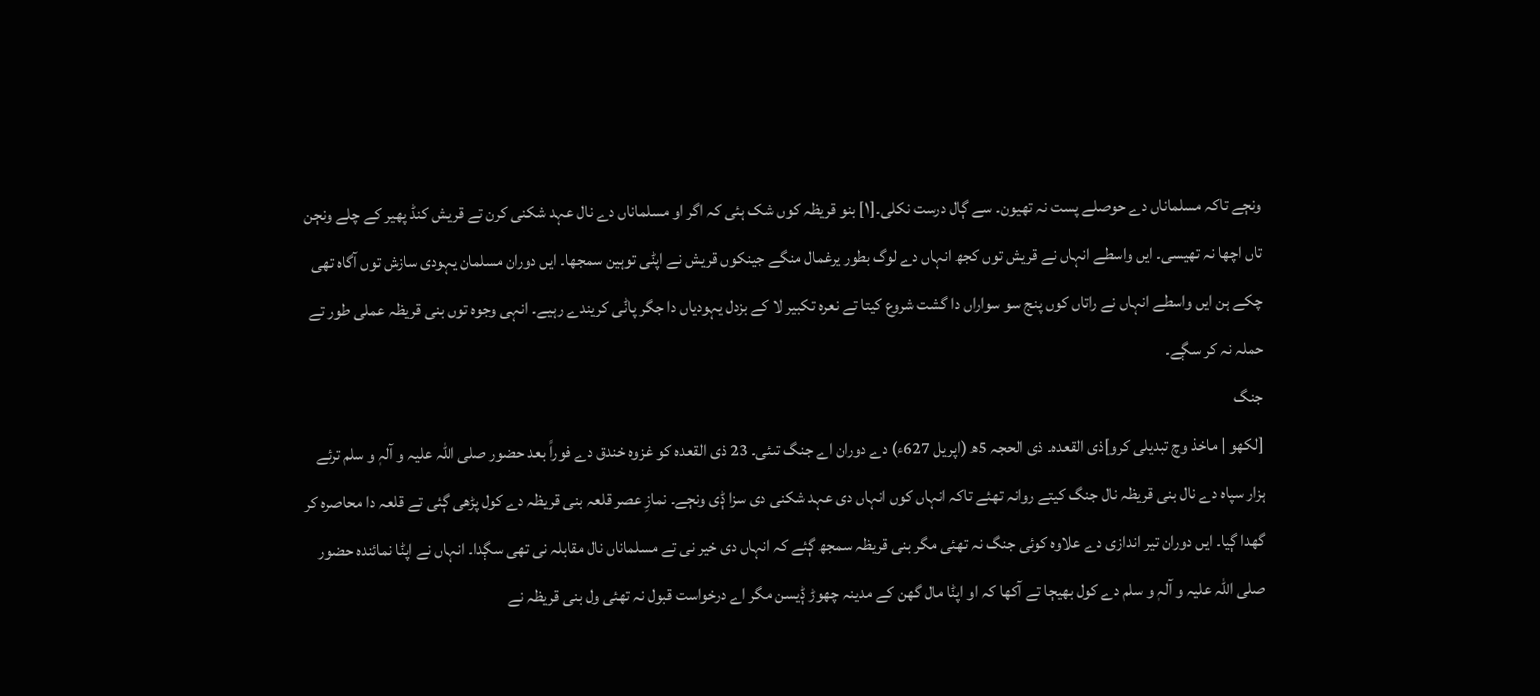ونڄے تاکہ مسلماناں دے حوصلے پست نہ تھیون۔ سے ڳال درست نکلی۔[١] بنو قریظہ کوں شک ہئی کہ اگر او مسلماناں دے نال عہد شکنی کرن تے قریش کنڈ پھیر کے چلے ونڄن تاں اچھا نہ تھیسی۔ ایں واسطے انہاں نے قریش توں کجھ انہاں دے لوگ بطور یرغمال منگے جینکوں قریش نے اپݨی توہین سمجھا۔ ایں دوران مسلمان یہودی سازش توں آگاہ تھی چکے ہن ایں واسطے انہاں نے راتاں کوں پنج سو سواراں دا گشت شروع کیتا تے نعرہ تکبیر لا کے بزدل یہودیاں دا جگر پاݨی کریندے رہیے۔ انہی وجوہ توں بنی قریظہ عملی طور تے حملہ نہ کر سڳے۔
جنگ
[لکھو | ماخذ وچ تبدیلی کرو]ذی القعدہ۔ ذی الحجہ 5ھ (اپریل 627ء) دے دوران اے جنگ تںئی۔ 23 ذی القعدہ کو غزوہ خندق دے فوراً بعد حضور صلی اللہ علیہ و آلہٖ و سلم ترئے ہزار سپاہ دے نال بنی قریظہ نال جنگ کیتے روانہ تھئے تاکہ انہاں کوں انہاں دی عہد شکنی دی سزا ݙی ونڄے۔ نمازِ عصر قلعہ بنی قریظہ دے کول پڑھی ڳئی تے قلعہ دا محاصرہ کر گھدا ڳیا۔ ایں دوران تیر اندازی دے علاوہ کوئی جنگ نہ تھئی مگر بنی قریظہ سمجھ ڳئے کہ انہاں دی خیر نی تے مسلماناں نال مقابلہ نی تھی سڳدا۔ انہاں نے اپݨا نمائندہ حضور صلی اللہ علیہ و آلہٖ و سلم دے کول بھیڄا تے آکھا کہ او اپݨا مال گھن کے مدینہ چھوڑ ݙیسن مگر اے درخواست قبول نہ تھئی ول بنی قریظہ نے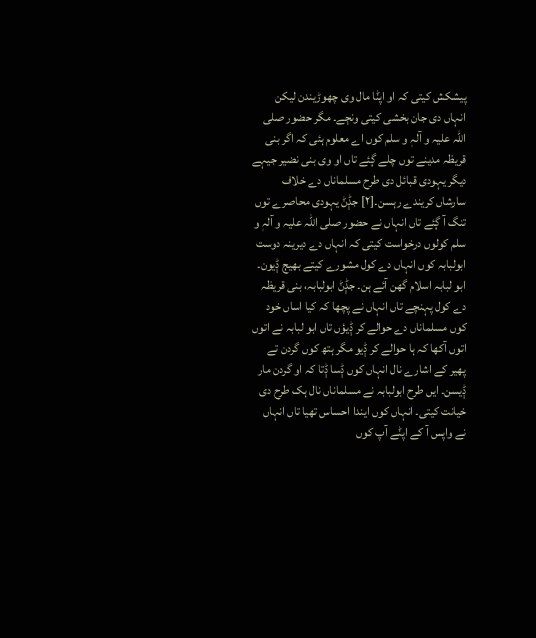پیشکش کیتی کہ او اپݨا مال وی چھوڑیندن لیکن انہاں دی جان بخشی کیتی ونڄے۔ مگر حضور صلی اللہ علیہ و آلہٖ و سلم کوں اے معلوم ہئی کہ اگر بنی قریظہ مدینے توں چلے ڳئے تاں او وی بنی نضیر جیہے دیگر یہودی قبائل دی طرح مسلماناں دے خلاف سارشاں کریندے رہسن۔[٢] جݙݨ یہودی محاصرے توں تنگ آ ڳئے تاں انہاں نے حضور صلی اللہ علیہ و آلہٖ و سلم کولوں درخواست کیتی کہ انہاں دے دیرینہ دوست ابولبابہ کوں انہاں دے کول مشورے کیتے بھیڄ ݙیون۔ ابو لبابہ اسلام گھن آئے ہن۔ جݙݨ ابولبابہ، بنی قریظہ دے کول پہنچے تاں انہاں نے پچھا کہ کیا اساں خود کوں مسلماناں دے حوالے کر ݙیؤں تاں ابو لبابہ نے اتوں اتوں آکھا کہ ہا حوالے کر ݙیو مگر ہتھ کوں گردن تے پھیر کے اشارے نال انہاں کوں ݙسا ݙتا کہ او گردن مار ݙیسن۔ ایں طرح ابولبابہ نے مسلماناں نال ہک طرح دی خیانت کیتی۔ انہاں کوں ایندا احساس تھیا تاں انہاں نے واپس آ کے اپݨے آپ کوں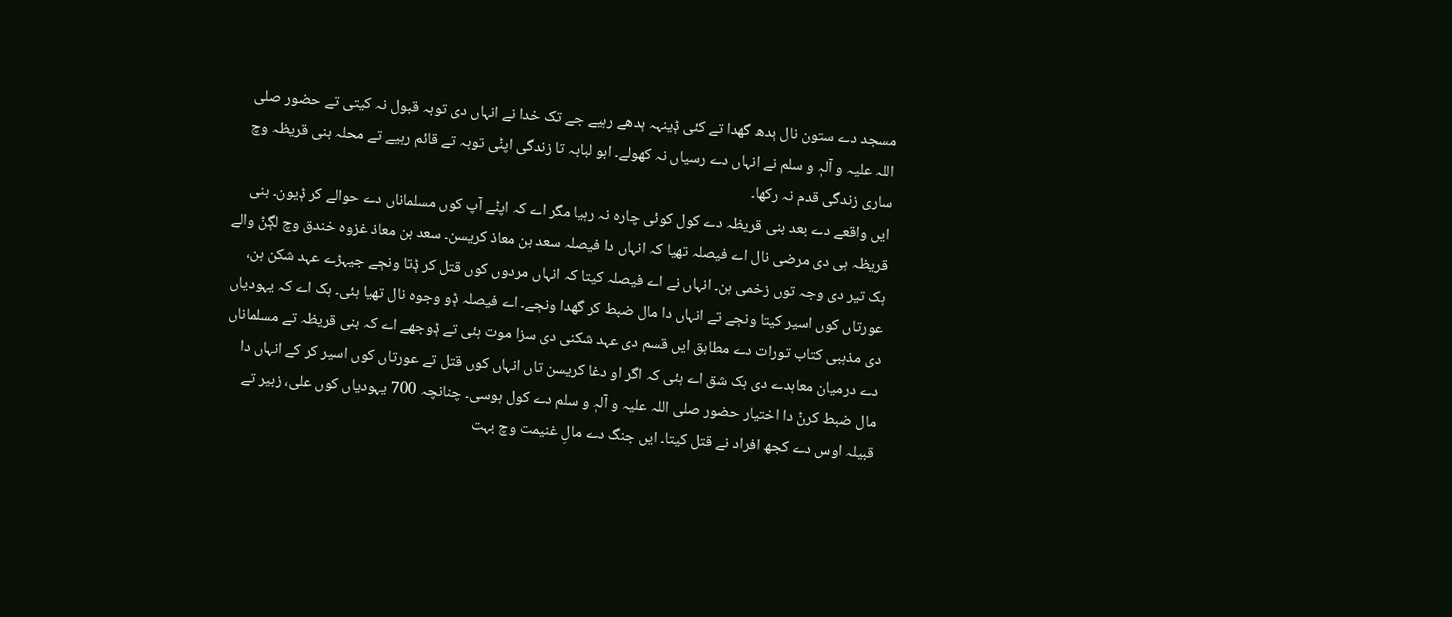مسجد دے ستون نال ٻدھ گھدا تے کئی ݙینہہ ٻدھے رہیے جے تک خدا نے انہاں دی توبہ قبول نہ کیتی تے حضور صلی اللہ علیہ و آلہٖ و سلم نے انہاں دے رسیاں نہ کھولے۔ ابو لبابہ تا زندگی اپݨی توبہ تے قائم رہیے تے محلہ بنی قریظہ وچ ساری زندگی قدم نہ رکھا۔
ایں واقعے دے بعد بنی قریظہ دے کول کوئی چارہ نہ رہیا مگر اے کہ اپݨے آپ کوں مسلماناں دے حوالے کر ݙیون۔ بنی قریظہ ہی دی مرضی نال اے فیصلہ تھیا کہ انہاں دا فیصلہ سعد بن معاذ کریسن۔ سعد بن معاذ غزوہ خندق وچ لڳݨ والے ہک تیر دی وجہ توں زخمی ہن۔ انہاں نے اے فیصلہ کیتا کہ انہاں مردوں کوں قتل کر ݙتا ونڄے جیہڑے عہد شکن ہن، عورتاں کوں اسیر کیتا ونڄے تے انہاں دا مال ضبط کر گھدا ونڄے۔ اے فیصلہ ݙو وجوہ نال تھیا ہئی۔ ہک اے کہ یہودیاں دی مذہبی کتاب تورات دے مطابق ایں قسم دی عہد شکنی دی سزا موت ہئی تے ݙوجھے اے کہ بنی قریظہ تے مسلماناں دے درمیان معاہدے دی ہک شق اے ہئی کہ اگر او دغا کریسن تاں انہاں کوں قتل تے عورتاں کوں اسیر کر کے انہاں دا مال ضبط کرݨ دا اختیار حضور صلی اللہ علیہ و آلہٖ و سلم دے کول ہوسی۔ چنانچہ 700 یہودیاں کوں علی، زبیر تے قبیلہ اوس دے کجھ افراد نے قتل کیتا۔ ایں جنگ دے مالِ غنیمت وچ بہت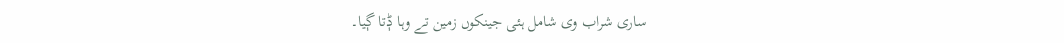ساری شراب وی شامل ہئی جینکوں زمین تے وہا ݙتا ڳیا۔